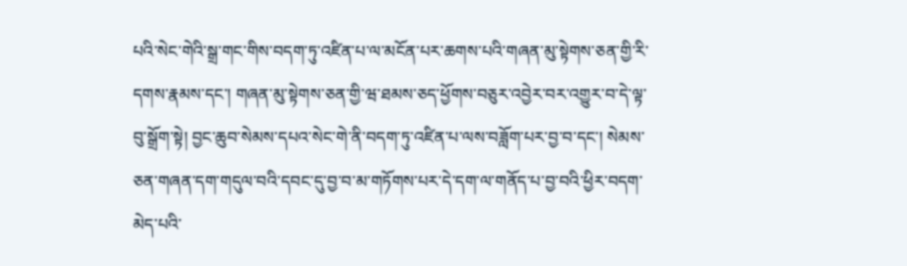པའི་སེང་གེའི་སྒྲ་གང་གིས་བདག་ཏུ་འཛིན་པ་ལ་མངོན་པར་ཆགས་པའི་གཞན་མུ་སྟེགས་ཅན་གྱི་རི་དགས་རྣམས་དང་། གཞན་མུ་སྟེགས་ཅན་གྱི་ཝ་ཐམས་ཅད་ཕྱོགས་བཅུར་འབྱེར་བར་འགྱུར་བ་དེ་ལྟ་བུ་སྒྲོག་སྟེ། བྱང་ཆུབ་སེམས་དཔའ་སེང་གེ་ནི་བདག་ཏུ་འཛིན་པ་ལས་བཟློག་པར་བྱ་བ་དང་། སེམས་ཅན་གཞན་དག་གདུལ་བའི་དབང་དུ་བྱ་བ་མ་གཏོགས་པར་དེ་དག་ལ་གནོད་པ་བྱ་བའི་ཕྱིར་བདག་མེད་པའི་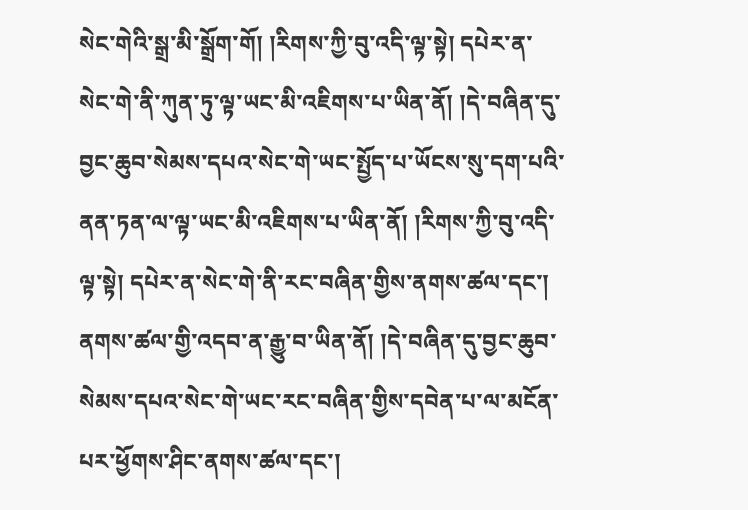སེང་གེའི་སྒྲ་མི་སྒྲོག་གོ། །རིགས་ཀྱི་བུ་འདི་ལྟ་སྟེ། དཔེར་ན་སེང་གེ་ནི་ཀུན་ཏུ་ལྟ་ཡང་མི་འཇིགས་པ་ཡིན་ནོ། །དེ་བཞིན་དུ་བྱང་ཆུབ་སེམས་དཔའ་སེང་གེ་ཡང་སྤྱོད་པ་ཡོངས་སུ་དག་པའི་ནན་ཏན་ལ་ལྟ་ཡང་མི་འཇིགས་པ་ཡིན་ནོ། །རིགས་ཀྱི་བུ་འདི་ལྟ་སྟེ། དཔེར་ན་སེང་གེ་ནི་རང་བཞིན་གྱིས་ནགས་ཚལ་དང་། ནགས་ཚལ་གྱི་འདབ་ན་རྒྱུ་བ་ཡིན་ནོ། །དེ་བཞིན་དུ་བྱང་ཆུབ་སེམས་དཔའ་སེང་གེ་ཡང་རང་བཞིན་གྱིས་དབེན་པ་ལ་མངོན་པར་ཕྱོགས་ཤིང་ནགས་ཚལ་དང་།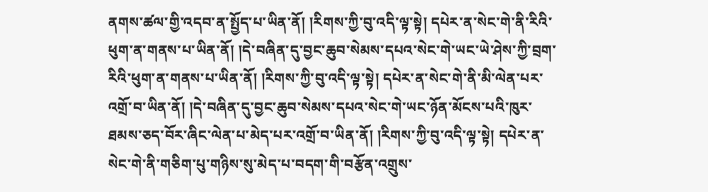ནགས་ཚལ་གྱི་འདབ་ན་སྤྱོད་པ་ཡིན་ནོ། །རིགས་ཀྱི་བུ་འདི་ལྟ་སྟེ། དཔེར་ན་སེང་གེ་ནི་རིའི་ཕུག་ན་གནས་པ་ཡིན་ནོ། །དེ་བཞིན་དུ་བྱང་ཆུབ་སེམས་དཔའ་སེང་གེ་ཡང་ཡེ་ཤེས་ཀྱི་བྲག་རིའི་ཕུག་ན་གནས་པ་ཡིན་ནོ། །རིགས་ཀྱི་བུ་འདི་ལྟ་སྟེ། དཔེར་ན་སེང་གེ་ནི་མི་ལེན་པར་འགྲོ་བ་ཡིན་ནོ། །དེ་བཞིན་དུ་བྱང་ཆུབ་སེམས་དཔའ་སེང་གེ་ཡང་ཉོན་མོངས་པའི་ཁུར་ཐམས་ཅད་བོར་ཞིང་ལེན་པ་མེད་པར་འགྲོ་བ་ཡིན་ནོ། །རིགས་ཀྱི་བུ་འདི་ལྟ་སྟེ། དཔེར་ན་སེང་གེ་ནི་གཅིག་པུ་གཉིས་སུ་མེད་པ་བདག་གི་བརྩོན་འགྲུས་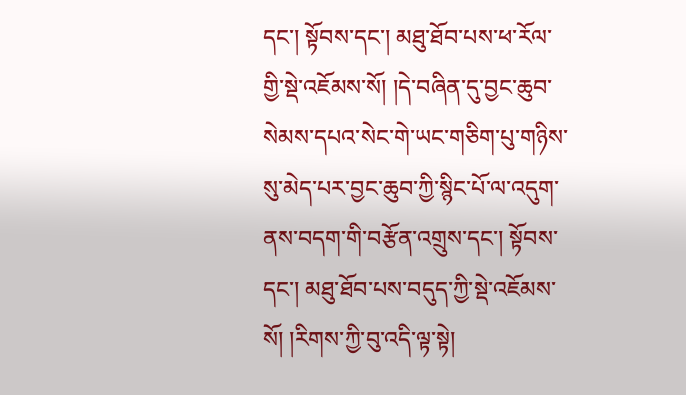དང་། སྟོབས་དང་། མཐུ་ཐོབ་པས་ཕ་རོལ་གྱི་སྡེ་འཇོམས་སོ། །དེ་བཞིན་དུ་བྱང་ཆུབ་སེམས་དཔའ་སེང་གེ་ཡང་གཅིག་པུ་གཉིས་སུ་མེད་པར་བྱང་ཆུབ་ཀྱི་སྙིང་པོ་ལ་འདུག་ནས་བདག་གི་བརྩོན་འགྲུས་དང་། སྟོབས་དང་། མཐུ་ཐོབ་པས་བདུད་ཀྱི་སྡེ་འཇོམས་སོ། །རིགས་ཀྱི་བུ་འདི་ལྟ་སྟེ།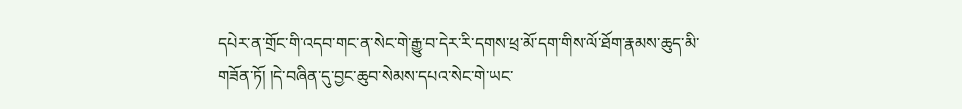དཔེར་ན་གྲོང་གི་འདབ་གང་ན་སེང་གེ་རྒྱུ་བ་དེར་རི་དགས་ཕྲ་མོ་དག་གིས་ལོ་ཐོག་རྣམས་ཆུད་མི་གཟོན་ཏོ། །དེ་བཞིན་དུ་བྱང་ཆུབ་སེམས་དཔའ་སེང་གེ་ཡང་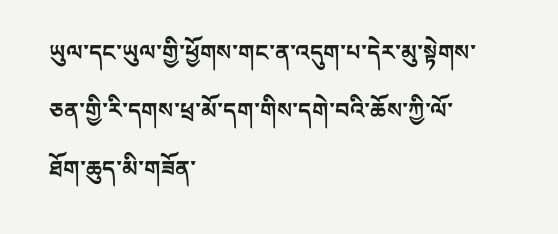ཡུལ་དང་ཡུལ་གྱི་ཕྱོགས་གང་ན་འདུག་པ་དེར་མུ་སྟེགས་ཅན་གྱི་རི་དགས་ཕྲ་མོ་དག་གིས་དགེ་བའི་ཆོས་ཀྱི་ལོ་ཐོག་ཆུད་མི་གཟོན་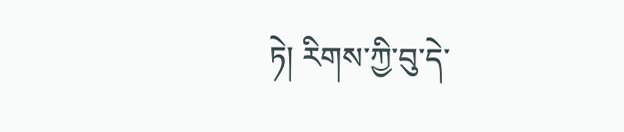ཏེ། རིགས་ཀྱི་བུ་དེ་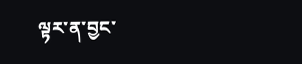ལྟར་ན་བྱང་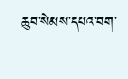ཆུབ་སེམས་དཔའ་བག་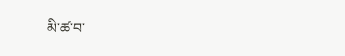མི་ཚ་བ་